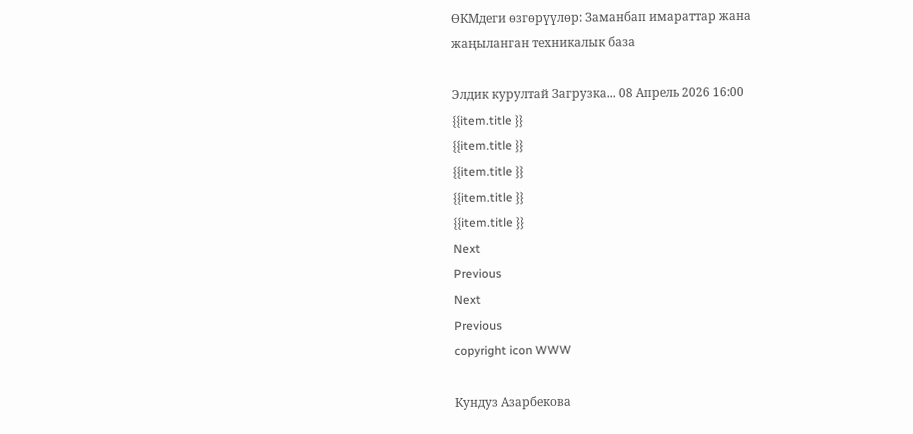ӨКМдеги өзгөрүүлөр: Заманбап имараттар жана жаңыланган техникалык база

Элдик курултай Загрузка... 08 Апрель 2026 16:00
{{item.title }}
{{item.title }}
{{item.title }}
{{item.title }}
{{item.title }}
Next
Previous
Next
Previous
copyright icon WWW

Кундуз Азарбекова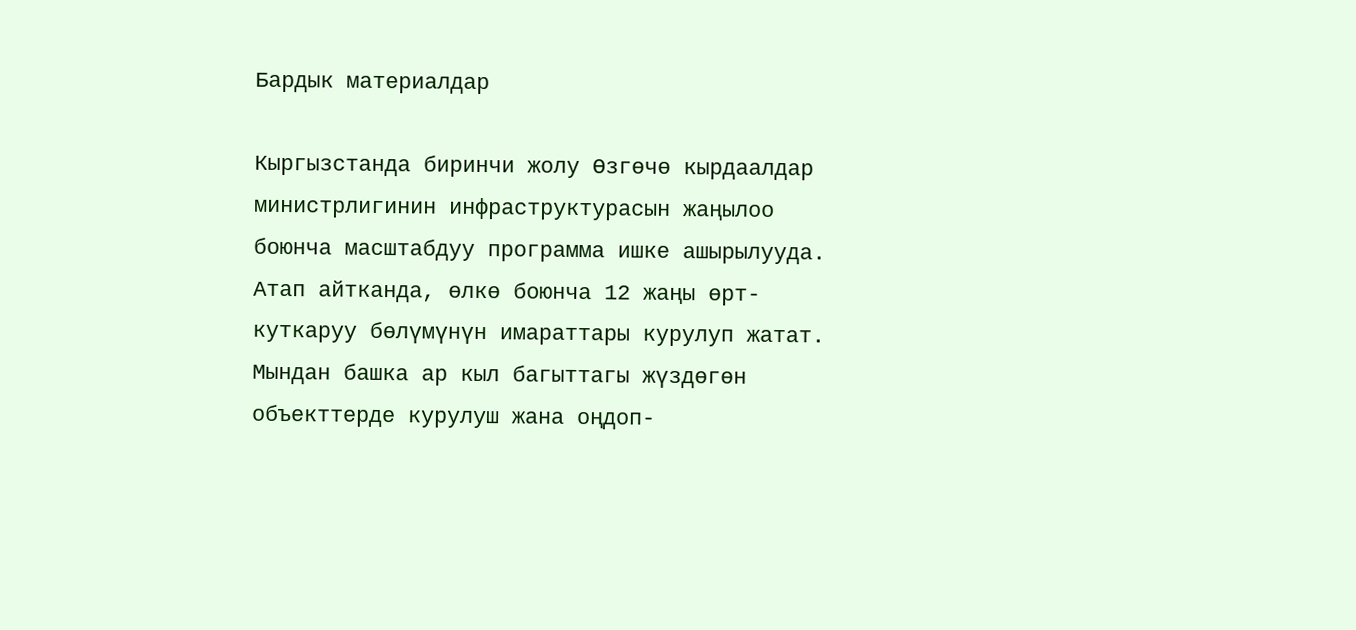Бардык материалдар

Кыргызстанда биринчи жолу Өзгөчө кырдаалдар министрлигинин инфраструктурасын жаңылоо боюнча масштабдуу программа ишке ашырылууда. Атап айтканда, өлкө боюнча 12 жаңы өрт-куткаруу бөлүмүнүн имараттары курулуп жатат. Мындан башка ар кыл багыттагы жүздөгөн объекттерде курулуш жана оңдоп-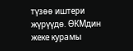түзөө иштери жүрүүдө. ӨКМдин жеке курамы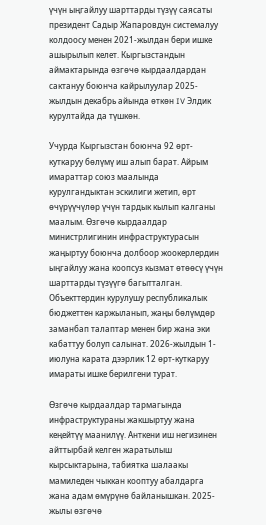үчүн ыңгайлуу шарттарды түзүү саясаты президент Садыр Жапаровдун системалуу колдоосу менен 2021-жылдан бери ишке ашырылып келет. Кыргызстандын аймактарында өзгөчө кырдаалдардан сактануу боюнча кайрылуулар 2025-жылдын декабрь айында өткөн IV Элдик курултайда да түшкөн.

Учурда Кыргызстан боюнча 92 өрт-куткаруу бөлүмү иш алып барат. Айрым имараттар союз маалында курулгандыктан эскилиги жетип, өрт өчүрүүчүлөр үчүн тардык кылып калганы маалым. Өзгөчө кырдаалдар министрлигинин инфраструктурасын жаңыртуу боюнча долбоор жоокерлердин ыңгайлуу жана коопсуз кызмат өтөөсү үчүн шарттарды түзүүгө багытталган. Объекттердин курулушу республикалык бюджеттен каржыланып, жаңы бөлүмдөр заманбап талаптар менен бир жана эки кабаттуу болуп салынат. 2026-жылдын 1-июлуна карата дээрлик 12 өрт-куткаруу имараты ишке берилгени турат.

Өзгөчө кырдаалдар тармагында инфраструктураны жакшыртуу жана кеңейтүү маанилүү. Анткени иш негизинен айттырбай келген жаратылыш кырсыктарына, табиятка шалаакы мамиледен чыккан кооптуу абалдарга жана адам өмүрүнө байланышкан. 2025-жылы өзгөчө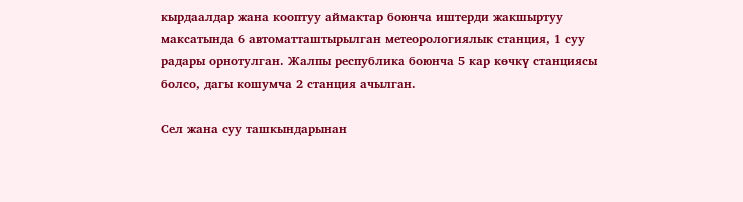кырдаалдар жана кооптуу аймактар боюнча иштерди жакшыртуу максатында 6 автоматташтырылган метеорологиялык станция, 1 суу радары орнотулган. Жалпы республика боюнча 5 кар көчкү станциясы болсо, дагы кошумча 2 станция ачылган.

Сел жана суу ташкындарынан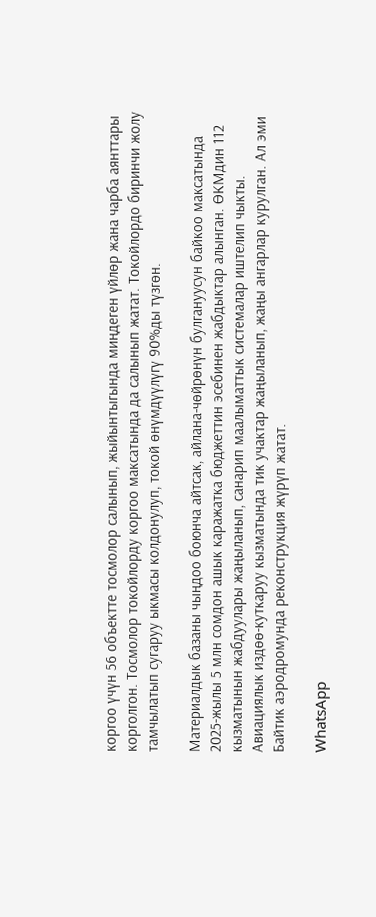коргоо үчүн 56 объектте тосмолор салынып, жыйынтыгында миңдеген үйлөр жана чарба аянттары корголгон. Тосмолор токойлорду коргоо максатында да салынып жатат. Токойлордо биринчи жолу тамчылатып сугаруу ыкмасы колдонулуп, токой өнүмдүүлүгү 90%ды түзгөн.

Материалдык базаны чыңдоо боюнча айтсак, айлана-чөйрөнүн булгануусун байкоо максатында 2025-жылы 5 млн сомдон ашык каражатка бюджеттин эсебинен жабдыктар алынган. ӨКМдин 112 кызматынын жабдуулары жаңыланып, санарип маалыматтык системалар иштелип чыкты. Авиациялык издөө-куткаруу кызматында тик учактар жаңыланып, жаңы ангарлар курулган. Ал эми Байтик аэродромунда реконструкция жүрүп жатат.

WhatsApp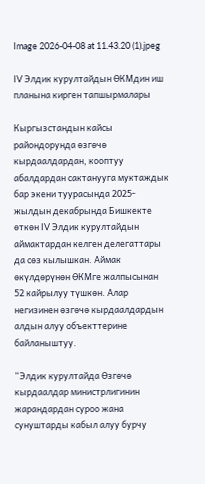Image 2026-04-08 at 11.43.20 (1).jpeg

IV Элдик курултайдын ӨКМдин иш планына кирген тапшырмалары

Кыргызстандын кайсы райондорунда өзгөчө кырдаалдардан, кооптуу абалдардан сактанууга муктаждык бар экени туурасында 2025-жылдын декабрында Бишкекте өткөн IV Элдик курултайдын аймактардан келген делегаттары да сөз кылышкан. Аймак өкүлдөрүнөн ӨКМге жалпысынан 52 кайрылуу түшкөн. Алар негизинен өзгөчө кырдаалдардын алдын алуу объекттерине байланыштуу.

“Элдик курултайда Өзгөчө кырдаалдар министрлигинин жарандардан суроо жана сунуштарды кабыл алуу бурчу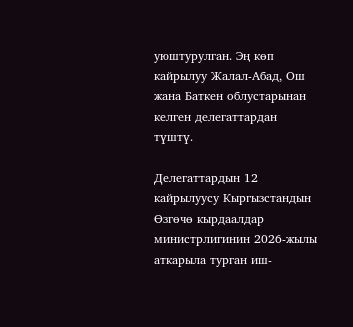уюштурулган. Эң көп кайрылуу Жалал-Абад, Ош жана Баткен облустарынан келген делегаттардан түштү.

Делегаттардын 12 кайрылуусу Кыргызстандын Өзгөчө кырдаалдар министрлигинин 2026-жылы аткарыла турган иш-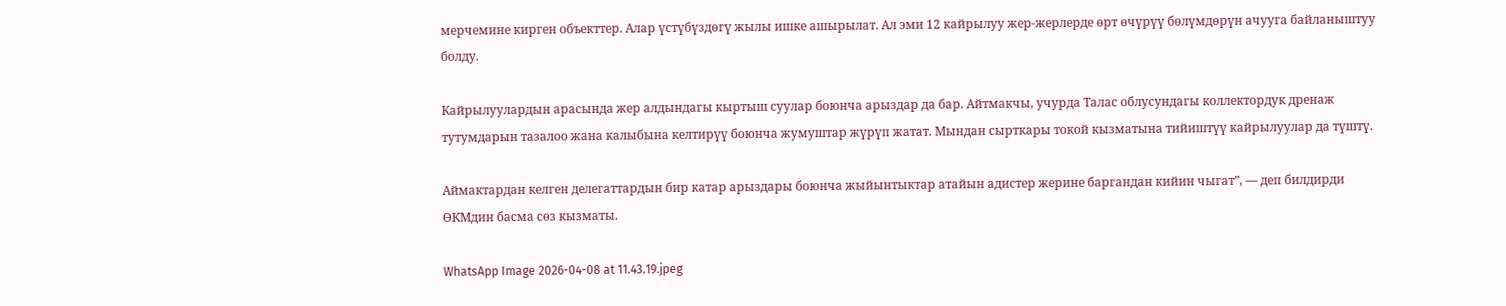мерчемине кирген объекттер. Алар үстүбүздөгү жылы ишке ашырылат. Ал эми 12 кайрылуу жер-жерлерде өрт өчүрүү бөлүмдөрүн ачууга байланыштуу болду.

Кайрылуулардын арасында жер алдындагы кыртыш суулар боюнча арыздар да бар. Айтмакчы, учурда Талас облусундагы коллектордук дренаж тутумдарын тазалоо жана калыбына келтирүү боюнча жумуштар жүрүп жатат. Мындан сырткары токой кызматына тийиштүү кайрылуулар да түштү.

Аймактардан келген делегаттардын бир катар арыздары боюнча жыйынтыктар атайын адистер жерине баргандан кийин чыгат”, — деп билдирди ӨКМдин басма сөз кызматы.

WhatsApp Image 2026-04-08 at 11.43.19.jpeg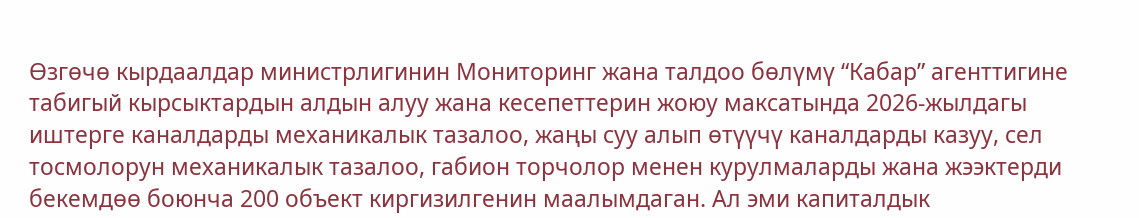Өзгөчө кырдаалдар министрлигинин Мониторинг жана талдоо бөлүмү “Кабар” агенттигине табигый кырсыктардын алдын алуу жана кесепеттерин жоюу максатында 2026-жылдагы иштерге каналдарды механикалык тазалоо, жаңы суу алып өтүүчү каналдарды казуу, сел тосмолорун механикалык тазалоо, габион торчолор менен курулмаларды жана жээктерди бекемдөө боюнча 200 объект киргизилгенин маалымдаган. Ал эми капиталдык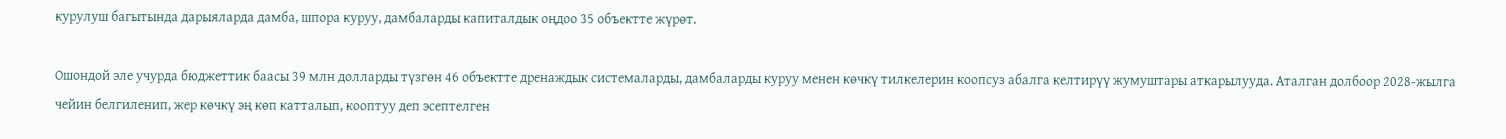курулуш багытында дарыяларда дамба, шпора куруу, дамбаларды капиталдык оңдоо 35 объектте жүрөт.

Ошондой эле учурда бюджеттик баасы 39 млн долларды түзгөн 46 объектте дренаждык системаларды, дамбаларды куруу менен көчкү тилкелерин коопсуз абалга келтирүү жумуштары аткарылууда. Аталган долбоор 2028-жылга чейин белгиленип, жер көчкү эң көп катталып, кооптуу деп эсептелген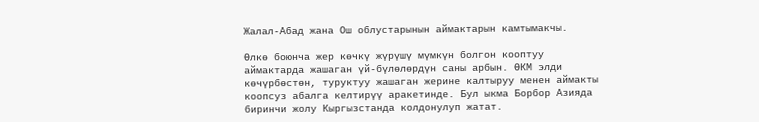Жалал-Абад жана Ош облустарынын аймактарын камтымакчы.

Өлкө боюнча жер көчкү жүрүшү мүмкүн болгон кооптуу аймактарда жашаган үй-бүлөлөрдүн саны арбын. ӨКМ элди көчүрбөстөн, туруктуу жашаган жерине калтыруу менен аймакты коопсуз абалга келтирүү аракетинде. Бул ыкма Борбор Азияда биринчи жолу Кыргызстанда колдонулуп жатат.